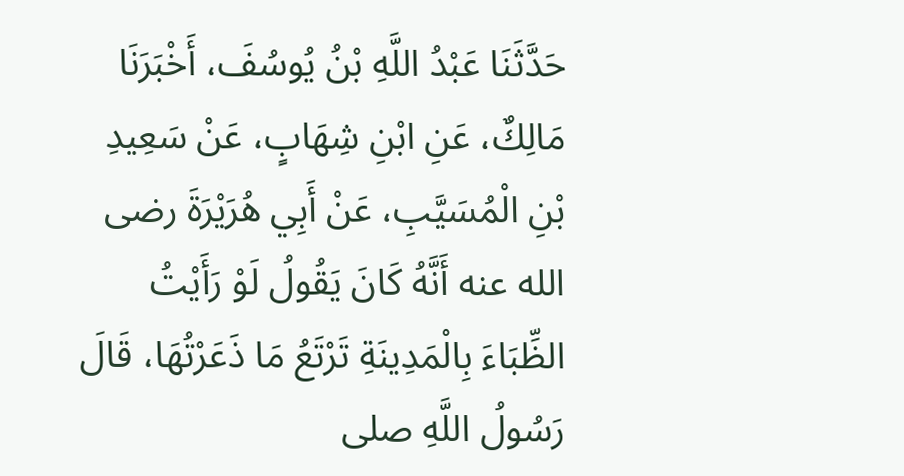حَدَّثَنَا عَبْدُ اللَّهِ بْنُ يُوسُفَ، أَخْبَرَنَا مَالِكٌ، عَنِ ابْنِ شِهَابٍ، عَنْ سَعِيدِ بْنِ الْمُسَيَّبِ، عَنْ أَبِي هُرَيْرَةَ رضى الله عنه أَنَّهُ كَانَ يَقُولُ لَوْ رَأَيْتُ الظِّبَاءَ بِالْمَدِينَةِ تَرْتَعُ مَا ذَعَرْتُهَا، قَالَ رَسُولُ اللَّهِ صلى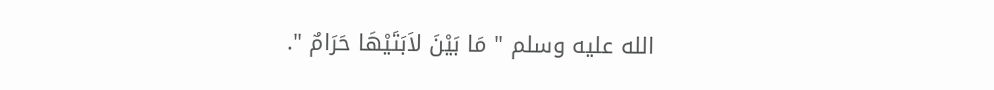الله عليه وسلم " مَا بَيْنَ لاَبَتَيْهَا حَرَامٌ ".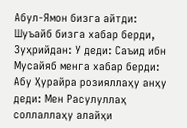Абул-Ямон бизга айтди: Шуъайб бизга хабар берди, Зуҳрийдан: У деди: Саъид ибн Мусайяб менга хабар берди: Абу Ҳурайра розияллаҳу анҳу деди: Мен Расулуллаҳ соллаллаҳу алайҳи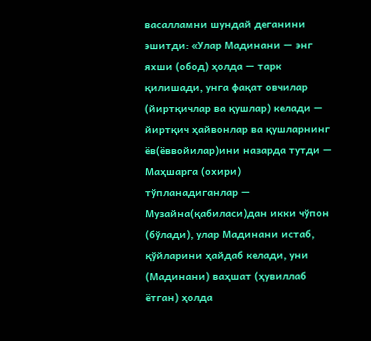васалламни шундай деганини эшитди: «Улар Мадинани — энг яхши (обод) ҳолда — тарк қилишади, унга фақат овчилар (йиртқичлар ва қушлар) келади — йиртқич ҳайвонлар ва қушларнинг ёв(ёввойилар)ини назарда тутди — Маҳшарга (охири) тўпланадиганлар — Музайна(қабиласи)дан икки чўпон (бўлади), улар Мадинани истаб, қўйларини ҳайдаб келади, уни (Мадинани) ваҳшат (ҳувиллаб ётган) ҳолда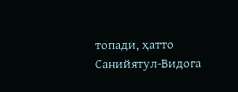топади, ҳатто Санийятул-Видога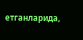етганларида,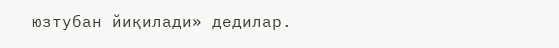юзтубан йиқилади» дедилар.